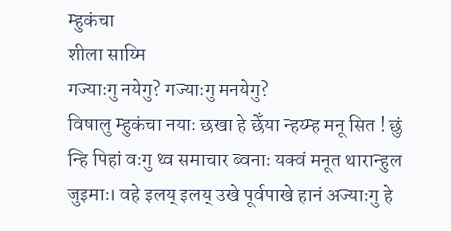म्हुकंचा
शीला साय्मि
गज्याःगु नयेगु? गज्याःगु मनयेगु?
विषालु म्हुकंचा नयाः छखा हे छेँया न्हय्म्ह मनू सित ! छुं न्हि पिहां वःगु थ्व समाचार ब्वनाः यक्वं मनूत थारान्हुल जुइमाः। वहे इलय् इलय् उखे पूर्वपाखे हानं अज्याःगु हे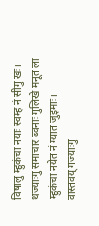विषालु म्हुकंचा नयाः स्वम्ह नं सीगु खः। थज्याःगु समाचार ब्वनाः गुलिखे मनूत ला म्हुकंचा नयेत नं ग्यात जुइमाः।
वास्तवय् गज्याःगु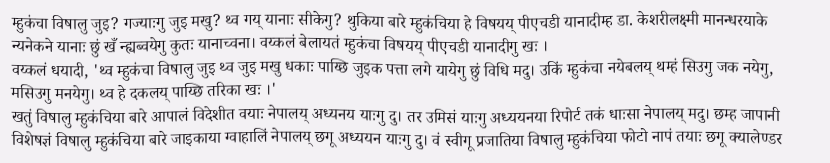म्हुकंचा विषालु जुइ? गज्याःगु जुइ मखु? थ्व गय् यानाः सीकेगु? थुकिया बारे म्हुकंचिया हे विषयय् पीएचडी यानादीम्ह डा. केशरीलक्ष्मी मानन्धरयाके न्यनेकने यानाः छुं खँ न्ह्यब्वयेगु कुतः यानाच्वना। वय्कलं बेलायतं म्हुकंचा विषयय् पीएचडी यानादीगु खः ।
वय्कलं धयादी, 'थ्व म्हुकंचा विषालु जुइ थ्व जुइ मखु धकाः पाय्छि जुइक पत्ता लगे यायेगु छुं विधि मदु। उकिं म्हुकंचा नयेबलय् थम्हं सिउगु जक नयेगु, मसिउगु मनयेगु। थ्व हे दकलय् पाय्छि तरिका खः ।'
खतुं विषालु म्हुकंचिया बारे आपालं विदेशीत वयाः नेपालय् अध्यनय याःगु दु। तर उमिसं याःगु अध्ययनया रिपोर्ट तकं धाःसा नेपालय् मदु। छम्ह जापानी विशेषज्ञं विषालु म्हुकंचिया बारे जाइकाया ग्वाहालिं नेपालय् छगू अध्ययन याःगु दु। वं स्वीगू प्रजातिया विषालु म्हुकंचिया फोटो नापं तयाः छगू क्यालेण्डर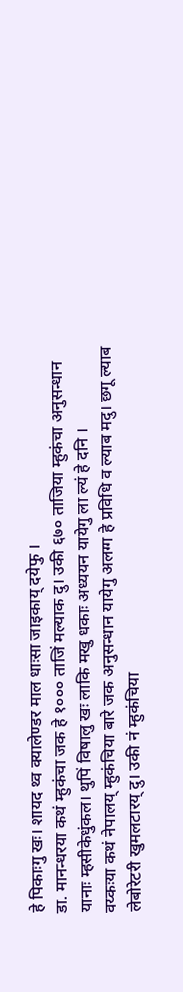हे पिकाःगु खः। शायद थ्व क्यालेण्डर माल धाःसा जाइकाय् दयेफु ।
डा. मानन्धरया कथं म्हुकंचा जक हे १००० ताजिं मल्याक दु। उकी ६७० ताजिया म्हुकंचा अनुसन्धान यानाः म्हसीकेधुंकल। थुपिं विषालु खः लाकि मखु धकाः अध्ययन यायेगु ला ल्यं हे दनि ।
वय्कःया कथं नेपालय् म्हुकंचिया बारे जक अनुसन्धान यायेगु अलग्ग हे प्रविधि व ल्याब मदु। छगू ल्याब लेबोरेटरी खुमलटारय् दु। उकी नं म्हुकंचिया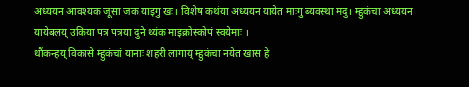अध्ययन आवश्यक जूसा जक याइगु खः। विशेष कथंया अध्ययन यायेत माःगु ब्यवस्था मदु। म्हुकंचा अध्ययन यायेबलय् उकिया पत्र पत्रया दुने थ्यंक माइक्रोस्कोपं स्वयेमाः ।
थौंकन्हय् विकासे म्हुकंचां यानाः शहरी लागाय् म्हुकंचा नयेत खास हे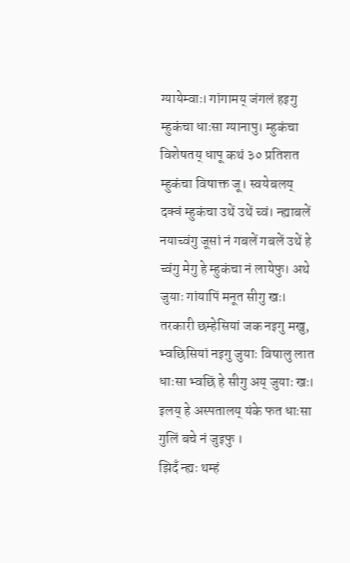ग्यायेम्वाः। गांगामय् जंगलं हइगु म्हुकंचा धाःसा ग्यानापु। म्हुकंचा विशेषतय् धापू कथं ३० प्रतिशत म्हुकंचा विषाक्त जू। स्वयेबलय् दक्वं म्हुकंचा उथें उथें च्वं। न्ह्याबलें नयाच्वंगु जूसां नं गबलें गबलें उथें हे च्वंगु मेगु हे म्हुकंचा नं लायेफु। अथे जुयाः गांयापिं मनूत सीगु खः। तरकारी छम्हेसियां जक नइगु मखु, भ्वछिसियां नइगु जुयाः विषालु लात धाःसा भ्वछिं हे सीगु अय् जुयाः खः। इलय् हे अस्पतालय् यंके फत धाःसा गुलिं बचे नं जुइफु ।
झिदँ न्ह्यः थम्हं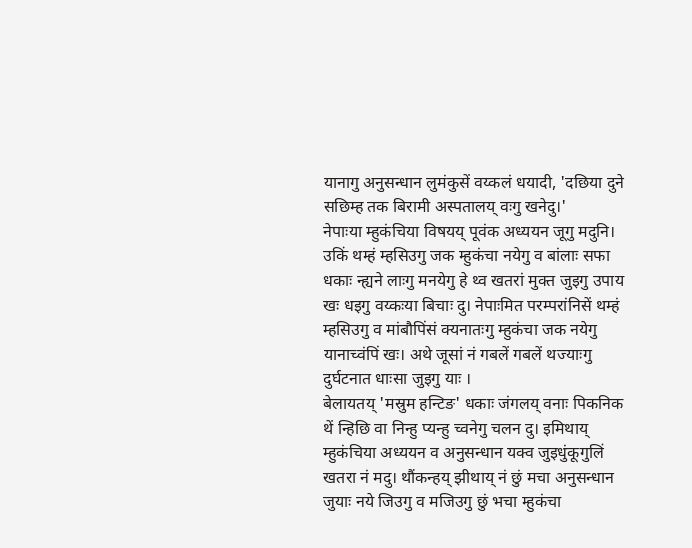यानागु अनुसन्धान लुमंकुसें वय्कलं धयादी, 'दछिया दुने सछिम्ह तक बिरामी अस्पतालय् वःगु खनेदु।'
नेपाःया म्हुकंचिया विषयय् पूवंक अध्ययन जूगु मदुनि। उकिं थम्हं म्हसिउगु जक म्हुकंचा नयेगु व बांलाः सफा धकाः न्ह्यने लाःगु मनयेगु हे थ्व खतरां मुक्त जुइगु उपाय खः धइगु वय्कःया बिचाः दु। नेपाःमित परम्परांनिसें थम्हं म्हसिउगु व मांबौपिंसं क्यनातःगु म्हुकंचा जक नयेगु यानाच्वंपिं खः। अथे जूसां नं गबलें गबलें थज्याःगु दुर्घटनात धाःसा जुइगु याः ।
बेलायतय् 'मस्रुम हन्टिङ' धकाः जंगलय् वनाः पिकनिक थें न्हिछि वा निन्हु प्यन्हु च्वनेगु चलन दु। इमिथाय् म्हुकंचिया अध्ययन व अनुसन्धान यक्व जुइधुंकूगुलिं खतरा नं मदु। थौंकन्हय् झीथाय् नं छुं मचा अनुसन्धान जुयाः नये जिउगु व मजिउगु छुं भचा म्हुकंचा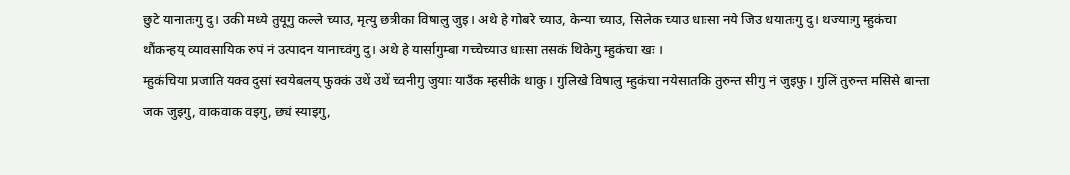छुटे यानातःगु दु। उकी मध्ये तुयूगु कल्ले च्याउ, मृत्यु छत्रीका विषालु जुइ। अथे हे गोबरे च्याउ, केन्या च्याउ, सिलेक च्याउ धाःसा नये जिउ धयातःगु दु। थज्याःगु म्हुकंचा थौंकन्हय् व्यावसायिक रुपं नं उत्पादन यानाच्वंगु दु। अथे हे यार्सागुम्बा गच्चेच्याउ धाःसा तसकं थिकेगु म्हुकंचा खः ।
म्हुकंचिया प्रजाति यक्व दुसां स्वयेबलय् फुक्कं उथें उथें च्वनीगु जुयाः याउँक म्हसीके थाकु। गुलिखे विषालु म्हुकंचा नयेसातकि तुरुन्त सीगु नं जुइफु। गुलिं तुरुन्त मसिसे बान्ता जक जुइगु, वाकवाक वइगु, छ्यं स्याइगु,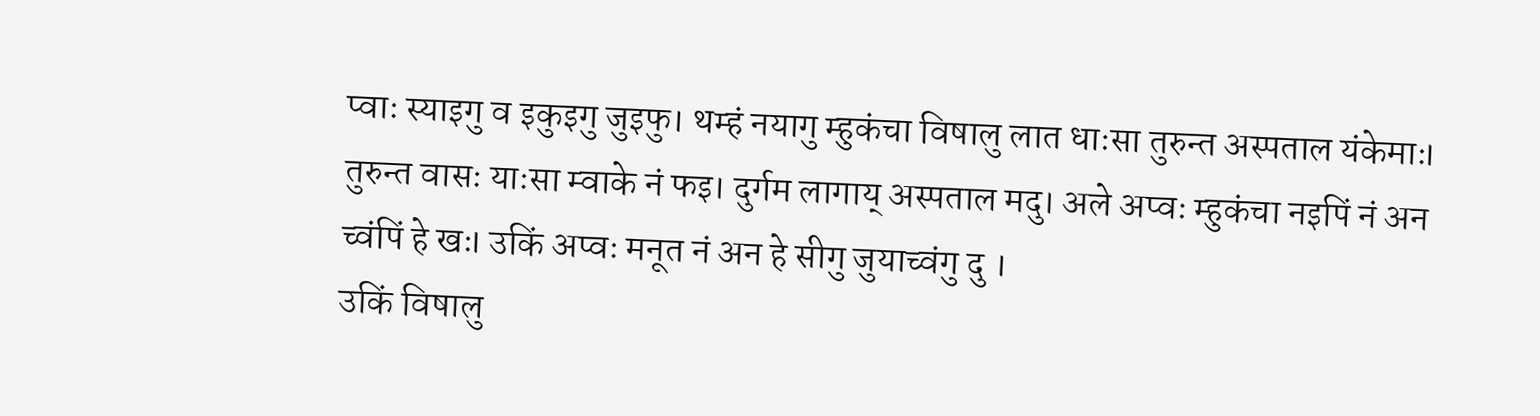प्वाः स्याइगु व इकुइगु जुइफु। थम्हं नयागु म्हुकंचा विषालु लात धाःसा तुरुन्त अस्पताल यंकेमाः। तुरुन्त वासः याःसा म्वाके नं फइ। दुर्गम लागाय् अस्पताल मदु। अले अप्वः म्हुकंचा नइपिं नं अन च्वंपिं हे खः। उकिं अप्वः मनूत नं अन हे सीगु जुयाच्वंगु दु ।
उकिं विषालु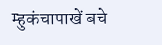म्हुकंचापाखें बचे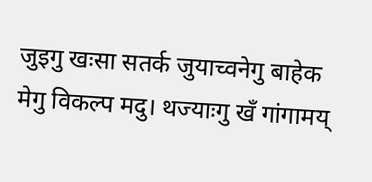जुइगु खःसा सतर्क जुयाच्वनेगु बाहेक मेगु विकल्प मदु। थज्याःगु खँ गांगामय्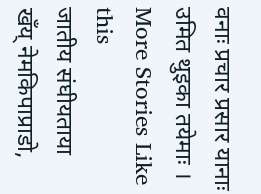वनाः प्रचार प्रसार यानाः उमित थुइका तयेमाः ।
More Stories Like this
जातीय संघीयताया खँय् नेमकिपाप्राडो,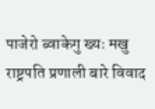पाजेरो ब्वाकेगु ख्यः मखु
राष्ट्रपति प्रणाली बारे विवाद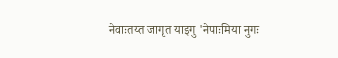नेवाःतय्त जागृत याइगु 'नेपाःमिया नुगः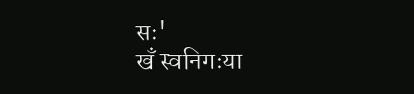सः'
खँ स्वनिगःया